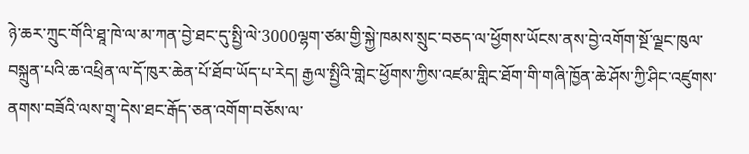ཉེ་ཆར་ཀྲུང་གོའི་ཐཱ་ཁེ་ལ་མ་ཀན་བྱེ་ཐང་དུ་སྤྱི་ལེ་3000ལྷག་ཙམ་གྱི་སྐྱེ་ཁམས་སྲུང་བཅད་ལ་ཕྱོགས་ཡོངས་ནས་བྱེ་འགོག་སྔོ་ལྗང་ཁུལ་བསྐྲུན་པའི་ཆ་འཕྲིན་ལ་དོ་ཁུར་ཆེན་པོ་ཐོབ་ཡོད་པ་རེད། རྒྱལ་སྤྱིའི་གླེང་ཕྱོགས་ཀྱིས་འཛམ་གླིང་ཐོག་གི་གཞི་ཁྱོན་ཆེ་ཤོས་ཀྱི་ཤིང་འཛུགས་ནགས་བཟོའི་ལས་གྲྭ་དེས་ཐང་རྒོད་ཅན་འགོག་བཅོས་ལ་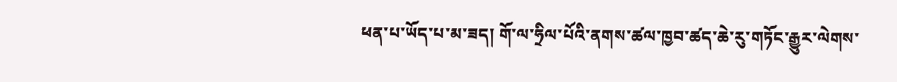ཕན་པ་ཡོད་པ་མ་ཟད། གོ་ལ་ཧྲིལ་པོའི་ནགས་ཚལ་ཁྱབ་ཚད་ཆེ་རུ་གཏོང་རྒྱུར་ལེགས་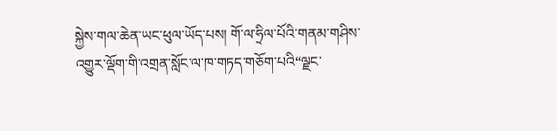སྐྱེས་གལ་ཆེན་ཡང་ཕུལ་ཡོད་པས། གོ་ལ་ཧྲིལ་པོའི་གནམ་གཤིས་འགྱུར་ལྡོག་གི་འགྲན་སློང་ལ་ཁ་གཏད་གཅོག་པའི“ལྗང་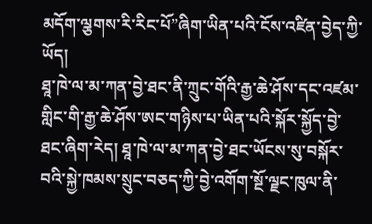མདོག་ལྕགས་རི་རིང་པོ”ཞིག་ཡིན་པའི་ངོས་འཛིན་བྱེད་ཀྱི་ཡོད།
ཐཱ་ཁེ་ལ་མ་ཀན་བྱེ་ཐང་ནི་ཀྲུང་གོའི་རྒྱ་ཆེ་ཤོས་དང་འཛམ་གླིང་གི་རྒྱ་ཆེ་ཤོས་ཨང་གཉིས་པ་ཡིན་པའི་སྐོར་སྐྱོད་བྱེ་ཐང་ཞིག་རེད། ཐཱ་ཁེ་ལ་མ་ཀན་བྱེ་ཐང་ཡོངས་སུ་བསྐོར་བའི་སྐྱེ་ཁམས་སྲུང་བཅད་ཀྱི་བྱེ་འགོག་སྔོ་ལྗང་ཁུལ་ནི་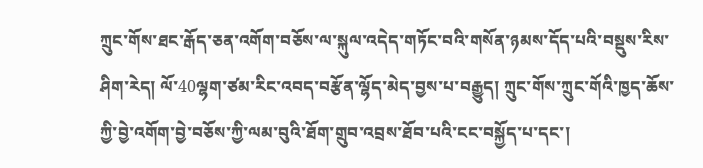ཀྲུང་གོས་ཐང་རྒོད་ཅན་འགོག་བཅོས་ལ་སྐུལ་འདེད་གཏོང་བའི་གསོན་ཉམས་དོད་པའི་བསྡུས་རིས་ཤིག་རེད། ལོ་40ལྷག་ཙམ་རིང་འབད་བརྩོན་ལྷོད་མེད་བྱས་པ་བརྒྱུད། ཀྲུང་གོས་ཀྲུང་གོའི་ཁྱད་ཆོས་ཀྱི་བྱེ་འགོག་བྱེ་བཅོས་ཀྱི་ལམ་བུའི་ཐོག་གྲུབ་འབྲས་ཐོབ་པའི་ངང་བསྐྱོད་པ་དང་།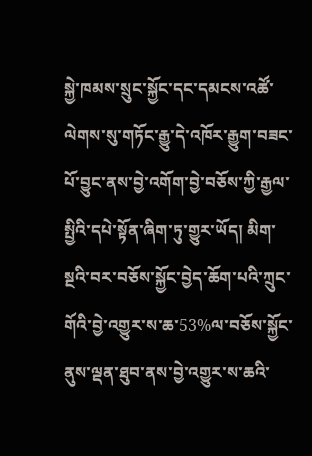སྐྱེ་ཁམས་སྲུང་སྐྱོང་དང་དམངས་འཚོ་ལེགས་སུ་གཏོང་རྒྱུ་དེ་འཁོར་རྒྱུག་བཟང་པོ་བྱུང་ནས་བྱེ་འགོག་བྱེ་བཅོས་ཀྱི་རྒྱལ་སྤྱིའི་དཔེ་སྟོན་ཞིག་ཏུ་གྱུར་ཡོད། མིག་སྔའི་བར་བཅོས་སྐྱོང་བྱེད་ཆོག་པའི་ཀྲུང་གོའི་བྱེ་འགྱུར་ས་ཆ་53%ལ་བཅོས་སྐྱོང་ནུས་ལྡན་ཐུབ་ནས་བྱེ་འགྱུར་ས་ཆའི་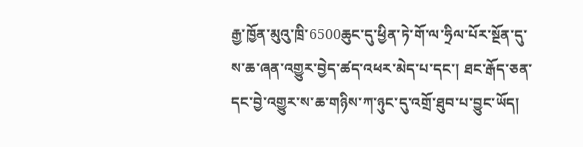རྒྱ་ཁྱོན་མུའུ་ཁྲི་6500ཆུང་དུ་ཕྱིན་ཏེ་གོ་ལ་ཧྲིལ་པོར་སྔོན་དུ་ས་ཆ་ཞན་འགྱུར་བྱེད་ཚད་འཕར་མེད་པ་དང་། ཐང་རྒོད་ཅན་དང་བྱེ་འགྱུར་ས་ཆ་གཉིས་ཀ་ཉུང་དུ་འགྲོ་ཐུབ་པ་བྱུང་ཡོད།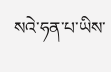སའེ་ཧན་པ་ཡིས་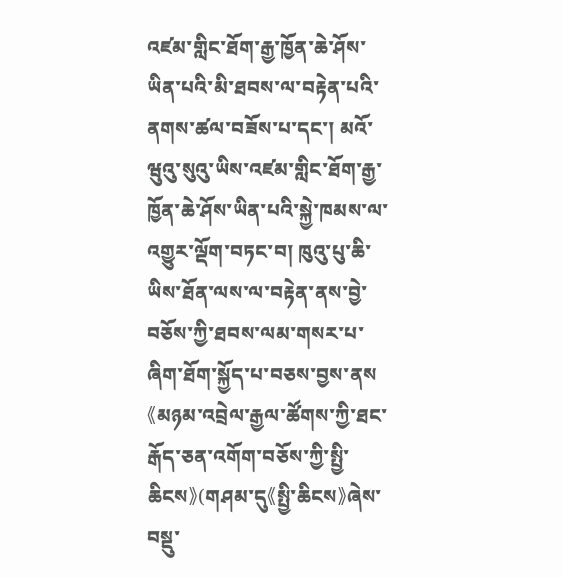འཛམ་གླིང་ཐོག་རྒྱ་ཁྱོན་ཆེ་ཤོས་ཡིན་པའི་མི་ཐབས་ལ་བརྟེན་པའི་ནགས་ཚལ་བཟོས་པ་དང་། མའོ་ཝུའུ་སུའུ་ཡིས་འཛམ་གླིང་ཐོག་རྒྱ་ཁྱོན་ཆེ་ཤོས་ཡིན་པའི་སྐྱེ་ཁམས་ལ་འགྱུར་ལྡོག་བཏང་བ། ཁུའུ་པུ་ཆི་ཡིས་ཐོན་ལས་ལ་བརྟེན་ནས་བྱེ་བཅོས་ཀྱི་ཐབས་ལམ་གསར་པ་ཞིག་ཐོག་སྐྱོད་པ་བཅས་བྱས་ནས《མཉམ་འབྲེལ་རྒྱལ་ཚོགས་ཀྱི་ཐང་རྒོད་ཅན་འགོག་བཅོས་ཀྱི་སྤྱི་ཆིངས》(གཤམ་དུ《སྤྱི་ཆིངས》ཞེས་བསྡུ་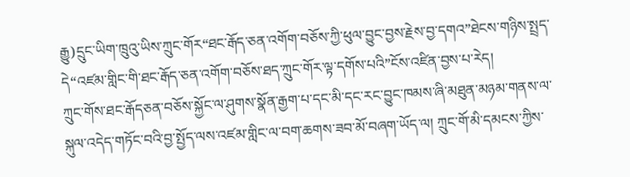རྒྱུ)དྲུང་ཡིག་ཁྲུའུ་ཡིས་ཀྲུང་གོར“ཐང་རྒོད་ཅན་འགོག་བཅོས་ཀྱི་ཕུལ་བྱུང་བྱས་རྗེས་བྱ་དགའ”ཐེངས་གཉིས་སྤྲད་དེ“འཛམ་གླིང་གི་ཐང་རྒོད་ཅན་འགོག་བཅོས་ཐད་ཀྲུང་གོར་ལྟ་དགོས་པའི”ངོས་འཛིན་བྱས་པ་རེད།
ཀྲུང་གོས་ཐང་རྒོདཅན་བཅོས་སྐྱོང་ལ་ཤུགས་སྣོན་རྒྱག་པ་དང་མི་དང་རང་བྱུང་ཁམས་ཞི་མཐུན་མཉམ་གནས་ལ་སྐུལ་འདེད་གཏོང་བའི་བྱ་སྤྱོད་ལས་འཛམ་གླིང་ལ་བག་ཆགས་ཟབ་མོ་བཞག་ཡོད་ལ། ཀྲུང་གོ་མི་དམངས་ཀྱིས་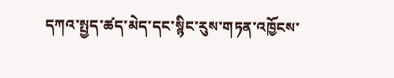དཀའ་སྤྱད་ཚད་མེད་དང་སྙིང་རུས་གཏན་འཁྱོངས་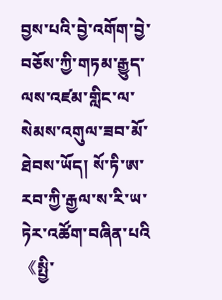བྱས་པའི་བྱེ་འགོག་བྱེ་བཅོས་ཀྱི་གཏམ་རྒྱུད་ལས་འཛམ་གླིང་ལ་སེམས་འགུལ་ཟབ་མོ་ཐེབས་ཡོད། སོ་ཏི་ཨ་རབ་ཀྱི་རྒྱལ་ས་རི་ཡ་ཏེར་འཚོག་བཞིན་པའི《སྤྱི་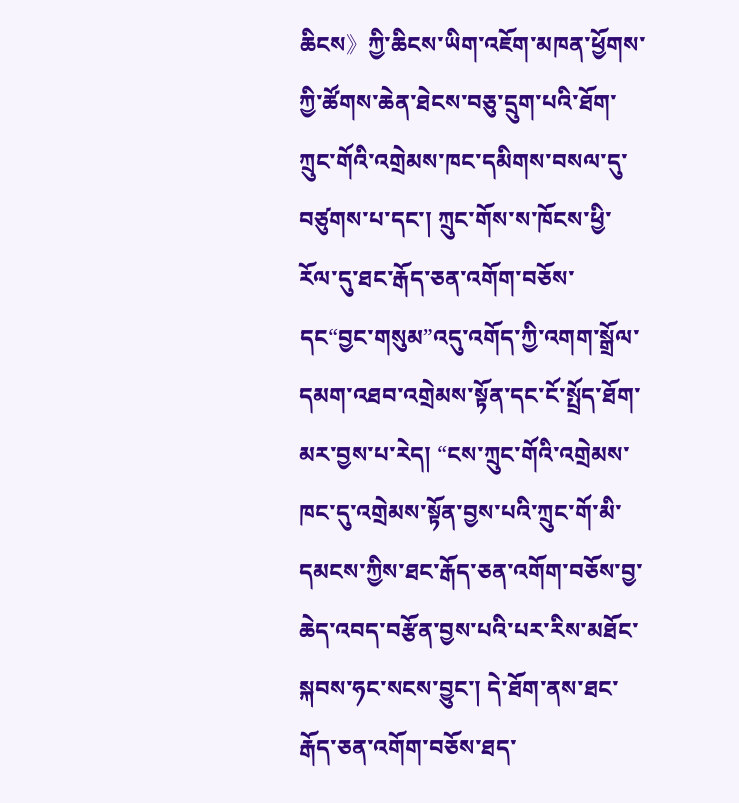ཆིངས》ཀྱི་ཆིངས་ཡིག་འཇོག་མཁན་ཕྱོགས་ཀྱི་ཚོགས་ཆེན་ཐེངས་བཅུ་དྲུག་པའི་ཐོག་ཀྲུང་གོའི་འགྲེམས་ཁང་དམིགས་བསལ་དུ་བཙུགས་པ་དང་། ཀྲུང་གོས་ས་ཁོངས་ཕྱི་རོལ་དུ་ཐང་རྒོད་ཅན་འགོག་བཅོས་དང“བྱང་གསུམ”འདུ་འགོད་ཀྱི་འགག་སྒྲོལ་དམག་འཐབ་འགྲེམས་སྟོན་དང་ངོ་སྤྲོད་ཐོག་མར་བྱས་པ་རེད། “ངས་ཀྲུང་གོའི་འགྲེམས་ཁང་དུ་འགྲེམས་སྟོན་བྱས་པའི་ཀྲུང་གོ་མི་དམངས་ཀྱིས་ཐང་རྒོད་ཅན་འགོག་བཅོས་བྱ་ཆེད་འབད་བརྩོན་བྱས་པའི་པར་རིས་མཐོང་སྐབས་ཧང་སངས་བྱུང་། དེ་ཐོག་ནས་ཐང་རྒོད་ཅན་འགོག་བཅོས་ཐད་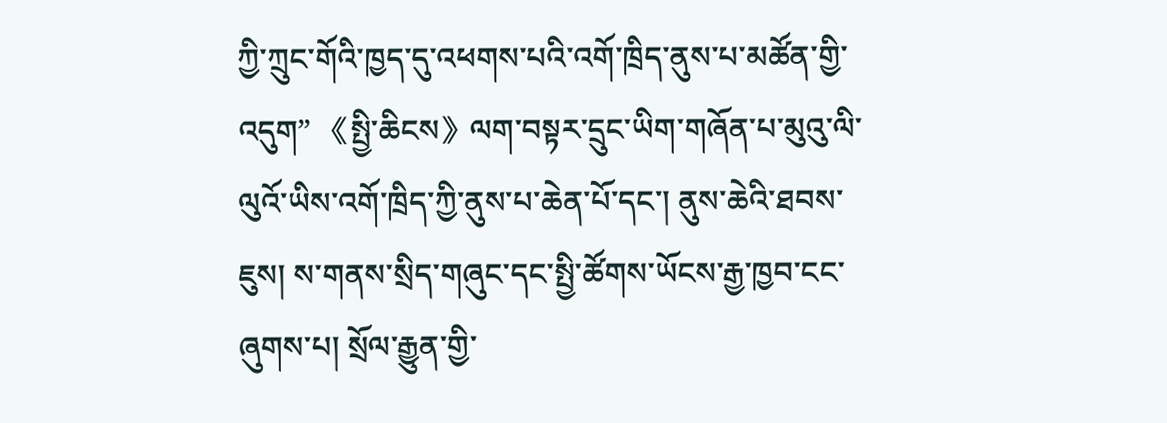ཀྱི་ཀྲུང་གོའི་ཁྱད་དུ་འཕགས་པའི་འགོ་ཁྲིད་ནུས་པ་མཚོན་གྱི་འདུག” 《སྤྱི་ཆིངས》ལག་བསྟར་དྲུང་ཡིག་གཞོན་པ་མུའུ་ལི་ལུའོ་ཡིས་འགོ་ཁྲིད་ཀྱི་ནུས་པ་ཆེན་པོ་དང་། ནུས་ཆེའི་ཐབས་ཇུས། ས་གནས་སྲིད་གཞུང་དང་སྤྱི་ཚོགས་ཡོངས་རྒྱ་ཁྱབ་ངང་ཞུགས་པ། སྲོལ་རྒྱུན་གྱི་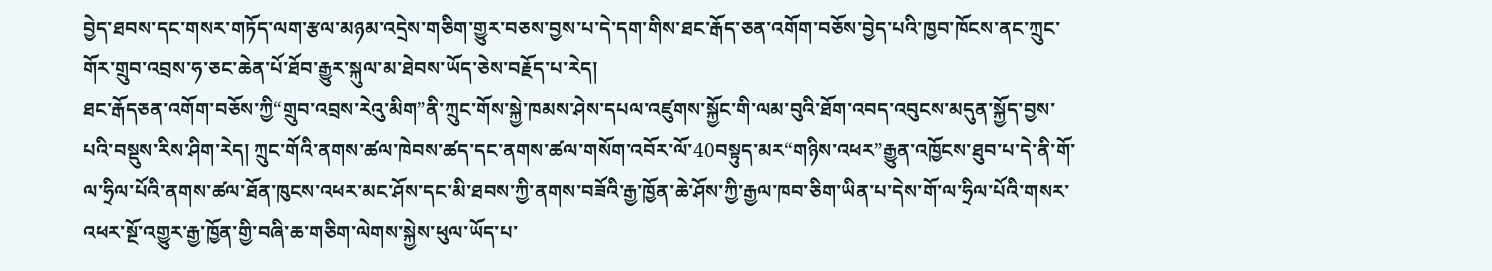བྱེད་ཐབས་དང་གསར་གཏོད་ལག་རྩལ་མཉམ་འདྲེས་གཅིག་གྱུར་བཅས་བྱས་པ་དེ་དག་གིས་ཐང་རྒོད་ཅན་འགོག་བཅོས་བྱེད་པའི་ཁྱབ་ཁོངས་ནང་ཀྲུང་གོར་གྲུབ་འབྲས་ཧ་ཅང་ཆེན་པོ་ཐོབ་རྒྱུར་སྐུལ་མ་ཐེབས་ཡོད་ཅེས་བརྗོད་པ་རེད།
ཐང་རྒོདཅན་འགོག་བཅོས་ཀྱི“གྲུབ་འབྲས་རེའུ་མིག”ནི་ཀྲུང་གོས་སྐྱེ་ཁམས་ཤེས་དཔལ་འཛུགས་སྐྱོང་གི་ལམ་བུའི་ཐོག་འབད་འབུངས་མདུན་སྐྱོད་བྱས་པའི་བསྡུས་རིས་ཤིག་རེད། ཀྲུང་གོའི་ནགས་ཚལ་ཁེབས་ཚད་དང་ནགས་ཚལ་གསོག་འབོར་ལོ་40བསྟུད་མར“གཉིས་འཕར”རྒྱུན་འཁྱོངས་ཐུབ་པ་དེ་ནི་གོ་ལ་ཧྲིལ་པོའི་ནགས་ཚལ་ཐོན་ཁུངས་འཕར་མང་ཤོས་དང་མི་ཐབས་ཀྱི་ནགས་བཟོའི་རྒྱ་ཁྱོན་ཆེ་ཤོས་ཀྱི་རྒྱལ་ཁབ་ཅིག་ཡིན་པ་དེས་གོ་ལ་ཧྲིལ་པོའི་གསར་འཕར་སྔོ་འགྱུར་རྒྱ་ཁྱོན་གྱི་བཞི་ཆ་གཅིག་ལེགས་སྐྱེས་ཕུལ་ཡོད་པ་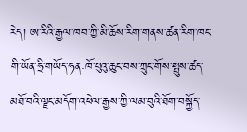རེད། ཨ་རིའི་རྒྱལ་ཁབ་ཀྱི་མི་ཆོས་རིག་གནས་ཚན་རིག་ཁང་གི་ཡོན་ཧྲི་གཡོད་ཧན·ཁོ་པུའུ་ཆུང་བས་ཀྲུང་གོས་སྤུས་ཚད་མཐོ་བའི་ལྗང་མདོག་འཕེལ་རྒྱས་ཀྱི་ལམ་བུའི་ཐོག་བསྐྱོད་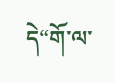དེ“གོ་ལ་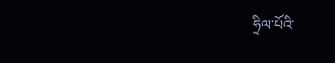ཧྲིལ་པོའི་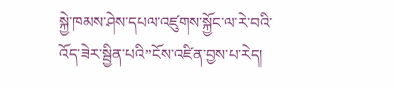སྐྱེ་ཁམས་ཤེས་དཔལ་འཛུགས་སྐྱོང་ལ་རེ་བའི་འོད་ཟེར་སྦྱིན་པའི”ངོས་འཛིན་བྱས་པ་རེད།